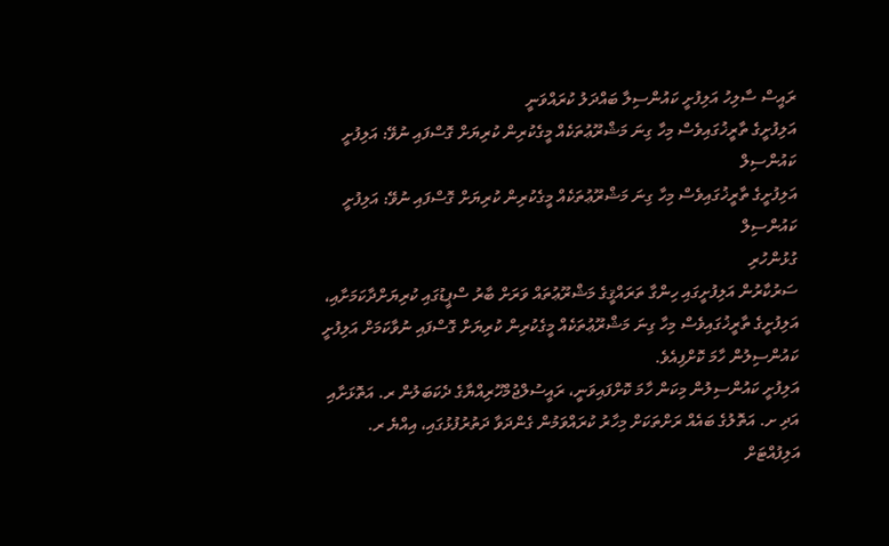ރައީސް ސާލިހު އަލިފުށީ ކައުންސިލާ ބައްދަލު ކުރައްވަނީ
އަލިފުށީގެ ތާރީޚުގައިވެސް މިހާ ގިނަ މަޝްރޫޢުތަކެއް މީގެކުރިން ކުރިޔަށް ގޮސްފައި ނުވޭ: އަލިފުށީ ކައުންސިލް
އަލިފުށީގެ ތާރީޚުގައިވެސް މިހާ ގިނަ މަޝްރޫޢުތަކެއް މީގެކުރިން ކުރިޔަށް ގޮސްފައި ނުވޭ: އަލިފުށީ ކައުންސިލް
ގުޅުންހުރި
ސަރުކާރުން އަލިފުށީގައި ހިންގާ ތަރައްޤީގެ މަޝްރޫޢުތައް ވަރަށް ބާރު ސްޕީޑުގައި ކުރިޔަށްދާކަމަށާއި، އަލިފުށީގެ ތާރީޚުގައިވެސް މިހާ ގިނަ މަޝްރޫޢުތަކެއް މީގެކުރިން ކުރިޔަށް ގޮސްފައި ނުވާކަމަށް އަލިފުށީ ކައުންސިލުން ހާމަ ކޮށްފިއެވެ.
އަލިފުށީ ކައުންސިލުން މިކަން ހާމަ ކޮށްފައިވަނީ، ރައީސުލްޖުމްހޫރިއްޔާގެ ދެކަބަލުން ރ. އަތޮޅަށާއި އަދި ށ. އަތޮލުގެ ބައެއް ރަށްތަކަށް މިހާރު ކުރައްވަމުން ގެންދަވާ ދަތުރުފުޅުގައި، އިއްޔެ ރ. އަލިފުއްޓަށް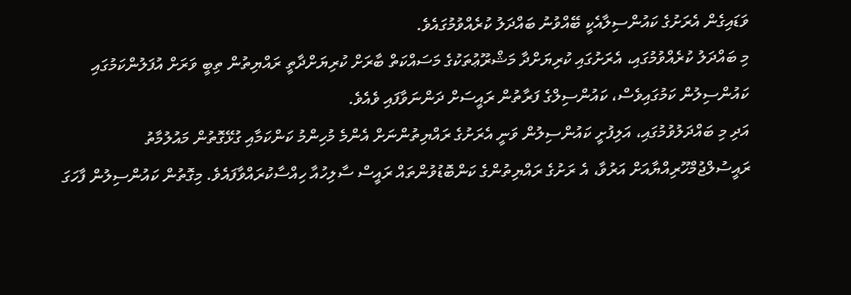ވަޑައިގެން އެރަށުގެ ކައުންސިލާއެކީ ބޭއްވުނު ބައްދަލު ކުރެއްވުމުގައެވެ.
މި ބައްދަލު ކުރެއްވުމުގައި، އެރަށުގައި ކުރިޔަށްދާ މަޝްރޫޢުތަކުގެ މަސައްކަތް ބާރަށް ކުރިޔަށްދާތީ ރައްޔިތުން ތިބީ ވަރަށް އުފަލުންކަމުގައި ކައުންސިލުން ކަމުގައިވެސް، ކައުންސިލްގެ ފަރާތުން ރައީސަށް ދަންނަވާފައި ވެއެވެ.
އަދި މި ބައްދަލުވުމުގައި، އަލިފުށީ ކައުންސިލުން ވަނީ އެރަށުގެ ރައްޔިތުންނަށް އެންމެ މުހިންމު ކަންކަމާއި ގުޅޭގޮތުން މައުލުމާތު ރައީސުލްޖުމްހޫރިއްޔާއަށް އަރުވާ، އެ ރަށުގެ ރައްޔިތުންގެ ކަންބޮޑުވުންތައް ރައީސް ސާލިހުއާ ހިއްސާކުރައްވާފައެވެ. މިގޮތުން ކައުންސިލުން ފާހަގަ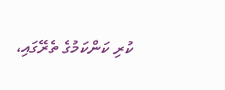ކުރި ކަންކަމުގެ ތެރޭގައި،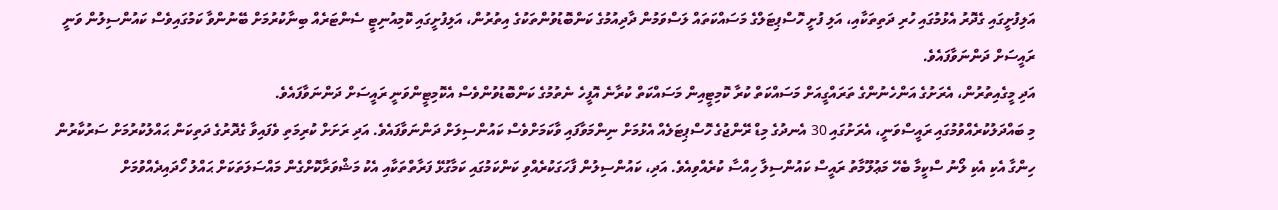އަލިފުށީގައި ގެދޮރު އެޅުމުގައި ހުރި ދަތިތަކާއި، އަލި ފުށީ ހޮސްޕިޓަލްގެ މަސައްކަތައް ލަސްވަމުން ދާދިއުމުގެ ކަންބޮޑުވުންތަކުގެ އިތުރުން، އަލިފުށީގައި ކޮމިއުނިޓީ ސެންޓަރެއް ބިނާކުރުމަށް ބޭނުންވާ ކަމުގައިވެސް ކައުންސިލުން ވަނީ ރައީސަށް ދަންނަވާފައެވެ.
އަދި މީގެއިތުރުން، އެރަށުގެ އަންހެނުންގެ ތަރައްގީއަށް މަސައްކަތް ކުރާ ކޮމިޓީއިން މަސައްކަތް ކުރާނެ އޮފީހެ ނެތުމުގެ ކަންބޮޑުވުންވެސް އެކޮމިޓީންވަނީ ރައީސަށް ދަންނަވާފައެވެ.
މި ބައްދަލުކުރެއްވުމުގައި ރައީސްވަނީ، އެރަށުގައި 30 އެނދުގެ މިޑް ރޭންޖުގެ ހޮސްޕިޓަލެއް އެޅުމަށް ނިންމަވާފައި ވާކަމަށްވެސް ކައުންސިލަށް ދަންނަވާފައެވެ. އަދި ރަށަށް ކުރިމަތި ވެފައިވާ ގެދޮރުގެ ދަތިކަން ޙައްލުކުރުމަށް ސަރުކާރުން ހިންގާ އެކި އެކި ލޯނު ސްކީމާ ބެހޭ މަޢުލޫމާތު ރައީސް ކައުންސިލާ ހިއްސާ ކުރެއްވިއެވެ. އަދި، ކައުންސިލުން ފާހަގަކުރެއްވި ކަންކަމުގައި ކަމާގުޅޭ ފަރާތްތަކާއި އެކު މަޝްވަރާކޮށްގެން މައްސަލަތަކަށް ޙައްލު ހޯދައިދެއްވުމަށް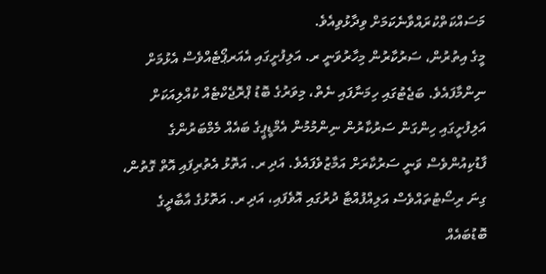މަސައްކަތްކުރައްވާނެކަމަށް ވިދާޅުވިއެވެ.
މީގެ އިތުރުން، ސަރުކާރުން މިހާރުވަނީ ރ. އަލިފުށީގައި އެއަރޕޯޓެއްވެސް އެޅުމަށް ނިންމާފައެވެ. ބަޖެޓުގައި ހިމަނާފައި ނެތް، މިވަރުގެ ބޮޑު ޕްރޮޖެކްޓެއް ކުއްލިއަކަށް އަލިފުށީގައި ހިންގަން ސަރުކާރުން ނިންމުމުން އެމްޑީޕީގެ ބައެއް މެމްބަރުންގެ ފާޑުކިއުންވެސް ވަނީ ސަރުކާރަށް އަމާޒުވެފައެވެ. އަދި ރ. އަތޮޅު އެތުރިފައި އޮތް ގޮތުން، ގިނަ ރިސޯޓުތައްވެސް އަލިއްފުއްޓާ ދުރުގައި އޮވެފައި، އަދި ރ. އަތޮޅުގެ އާބާދީގެ ބޮޑުބައެއް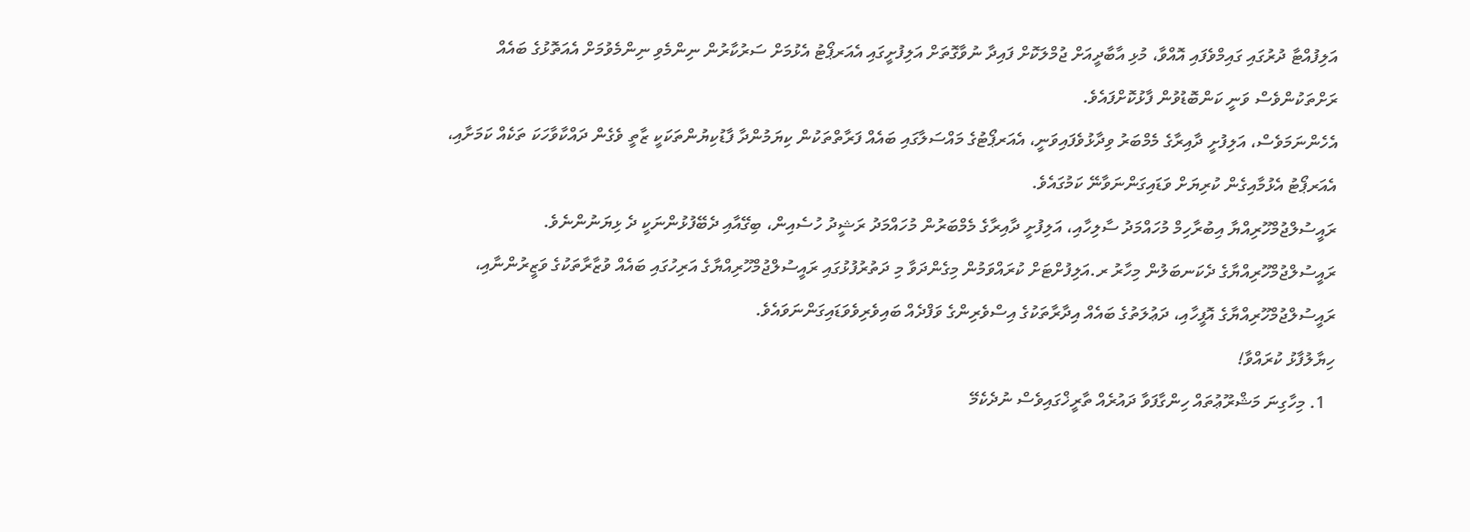އަލިފުއްޓާ ދުރުގައި ގައިމްވެފައި އޮއްވާ، މުޅި އާބާދީއަށް ޖުމްލަކޮށް ފައިދާ ނުވާގޮތަށް އަލިފުށީގައި އެއަރޕޯޓު އެޅުމަށް ސަރުކާރުން ނިންމެވި ނިންމެވުމަށް އެއަތޮޅުގެ ބައެއް ރަށްތަކުންވެސް ވަނީ ކަންބޮޑުވުން ފާޅުކޮށްފައެވެ.
އެހެންނަމަވެސް، އަލިފުށީ ދާއިރާގެ މެމްބަރު ވިދާޅުވެފައިވަނީ، އެއަރޕޯޓުގެ މައްސަލާގައި ބައެއް ފަރާތްތަކުން ކިޔަމުންދާ ފާޑުކިޔުންތަކަކީ ޒާތީ ވެގެން ދައްކާވާހަކަ ތަކެއް ކަމަށާއި، އެއަރޕޯޓު އެޅުމާއިގެން ކުރިޔަށް ވަޑައިގަންނަވާނޭ ކަމުގައެވެ.
ރައީސުލްޖުމްހޫރިއްޔާ އިބުރާހިމް މުހައްމަދު ސާލިހާއި، އަލިފުށީ ދާއިރާގެ މެމްބަރުން މުހައްމަދު ރަޝީދު ހުސެއިން، ބިގޭއާއި ދެބޭފުޅުންނަކީ ދެ ޅިޔަނުންނެވެ.
ރައީސުލްޖުމްހޫރިއްޔާގެ ދެކަނބަލުން މިހާރު ރ.އަލިފުށްޓަށް ކުރައްވަމުން މިގެންދަވާ މި ދަތުރުފުޅުގައި ރައީސުލްޖުމްހޫރިއްޔާގެ އަރިހުގައި ބައެއް ވުޒާރާތަކުގެ ވަޒީރުންނާއި، ރައީސުލްޖުމްހޫރިއްޔާގެ އޮފީހާއި، ދަޢުލަތުގެ ބައެއް އިދާރާތަކުގެ އިސްވެރިންގެ ވަފްދެއް ބައިވެރިވެވަޑައިގަންނަވައެވެ.
ހިޔާލުފާޅު ކުރައްވާ!
  1. މިހާގިނަ މަޝްރޫޢުތައް ހިންގާފަވާ ދައުރެއް ތާރީޚްގައިވެސް ނުދެކެމޭ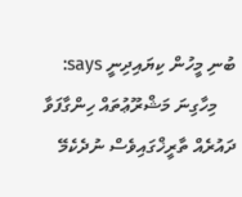ބުނި މީހުން ކިޔައިދިނީ says:
    މިހާގިނަ މަޝްރޫޢުތައް ހިންގާފަވާ ދައުރެއް ތާރީޚްގައިވެސް ނުދެކެމޭ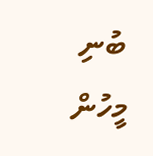ބުނި މީހުން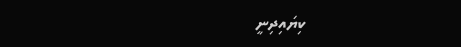ކިޔައިދިނީ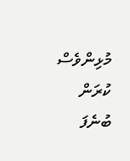މުޅިންވެސް ކުރަން ބުނެފަ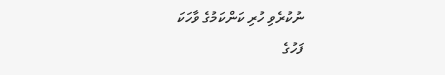ނުކުރެވި ހުރި ކަންކަމުގެ ވާހަކަ
ފަހުގެ